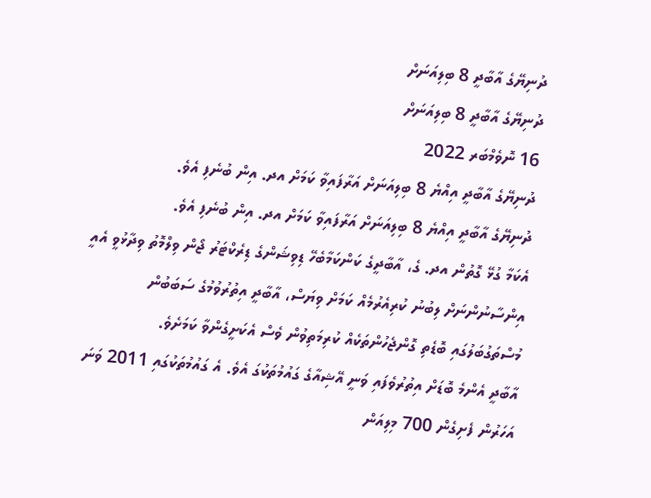ދުނިޔޭގެ އާބާދީ 8 ބިލިއަނަށް
ދުނިޔޭގެ އާބާދީ 8 ބިލިއަނަށް
16 ނޮވެމްބަރ 2022
ދުނިޔޭގެ އާބާދީ އިއްޔެ 8 ބިލިއަނަށް އަރާފައިވާ ކަމަށް އދ. އިން ބުނެފި އެވެ.
ދުނިޔޭގެ އާބާދީ އިއްޔެ 8 ބިލިއަނަށް އަރާފައިވާ ކަމަށް އދ. އިން ބުނެފި އެވެ.
އެކަމާ ގުޅޭ ގޮތުން އދ. ގެ، އާބާދީގެ ކަންކަމާބެހޭ ޑިވިޝަންގެ ޑިރެކްޓަރު ޖޯން ވިލްމޮތު ވިދާޅުވީ އެއީ އިންސާނުންނަށް ލިބުނު ކުރިއެރުމެއް ކަމަށް ވިޔަސް، އާބާދީ އިތުރުވުމުގެ ސަބަބުން މުސްތަގުބަލުގައި ބޮޑެތި ގޮންޖެހުންތަކެއް ކުރިމަތިވުން ވެސް އެކަށީގެންވާ ކަމަށެވެ.
އާބާދީ އެންމެ ބޮޑަށް އިތުރުވެފައި ވަނީ އޭޝިއާގެ ގައުމުތަކުގަ އެވެ. އެ ގައުމުތަކުގައި 2011 ވަނަ އަހަރުން ފެށިގެން 700 މިލިއަން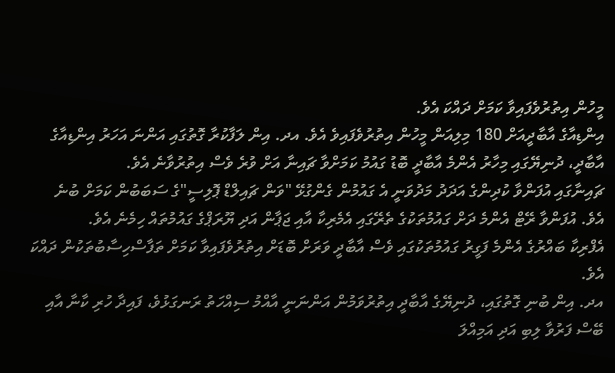މީހުން އިތުރުވެފައިވާ ކަމަށް ދައްކަ އެވެ.
އިންޑިއާގެ އާބާދީއަށް 180 މިލިއަން މީހުން އިތުރުވެފައިވެ އެވެ. އދ. އިން ލަފާކުރާ ގޮތުގައި އަންނަ އަހަރު އިންޑިއާގެ އާބާދީ، ދުނިޔޭގައި މިހާރު އެންމެ އާބާދީ ބޮޑު ގައުމު ކަމަށްވާ ޗައިނާ އަށް ވުރެ ވެސް އިތުރުވާނެ އެވެ.
ޗައިނާގައި އުފަންވާ ކުދިންގެ އަދަދު މަދުވަނީ އެ ގައުމުން ގެންގުޅޭ "ވަން ޗައިލްޑް ޕޮލިސީ"ގެ ސަބަބުން ކަމަށް ބުނެ އެވެ. އުފަންވާ ރޭޓް އެންމެ ދަށް ގައުމުތަކުގެ ތެރޭގައި އެމެރިކާ އާއި ޖަޕާން އަދި ޔޫރަޕްގެ ގައުމުތައް ހިމެނެ އެވެ.
އެފްރިކާ ބައްރުގެ އެންމެ ފަގީރު ގައުމުތަކުގައި ވެސް އާބާދީ ވަރަށް ބޮޑަށް އިތުރުވެފައިވާ ކަމަށް ތަފާސްހިސާބުތަކުން ދައްކަ އެވެ.
އދ. އިން ބުނި ގޮތުގައި، ދުނިޔޭގެ އާބާދީ އިތުރުވަމުން އަންނަނީ އާއްމު ސިއްހަތު ރަނގަޅުވެ، ފައިދާ ހުރި ކާނާ އާއި ބޭސް ފަރުވާ ލިބި އަދި އަމިއްލަ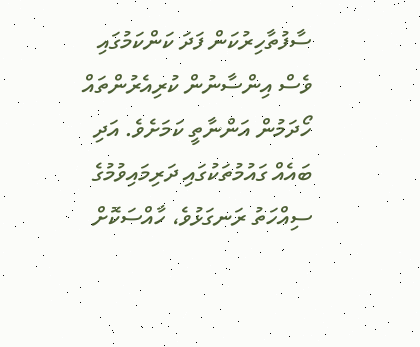ސާފުތާހިރުކަން ފަދަ ކަންކަމުގައި ވެސް އިންސާނުން ކުރިއެރުންތައް ހޯދަމުން އަންނާތީ ކަމަށެވެ. އަދި ބައެއް ގައުމުތަކުގައި ދަރިމައިވުމުގެ ސިއްހަތު ރަނގަޅުވެ، ހާއްސަކޮށް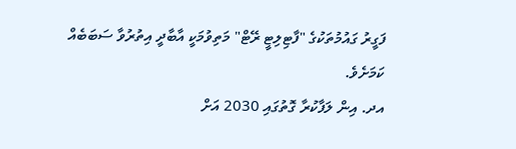ފަގީރު ގައުމުތަކުގެ "ފާޓިލިޓީ ރޭޓް" މަތިވުމަކީ އާބާދީ އިތުރުވާ ސަބަބެއް ކަމަށެވެ.
އދ. އިން ލަފާކުރާ ގޮތުގައި 2030 އަށް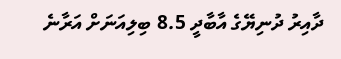ދާއިރު ދުނިޔޭގެ އާބާދީ 8.5 ބިލިއަނަށް އަރާނެ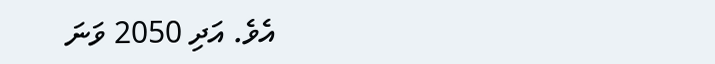އެވެ. އަދި 2050 ވަނަ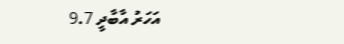އަހަރު އާބާދީ 9.7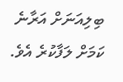ބިލިއަނަށް އަރާނެ ކަމަށް ލަފާކުރެ އެވެ.